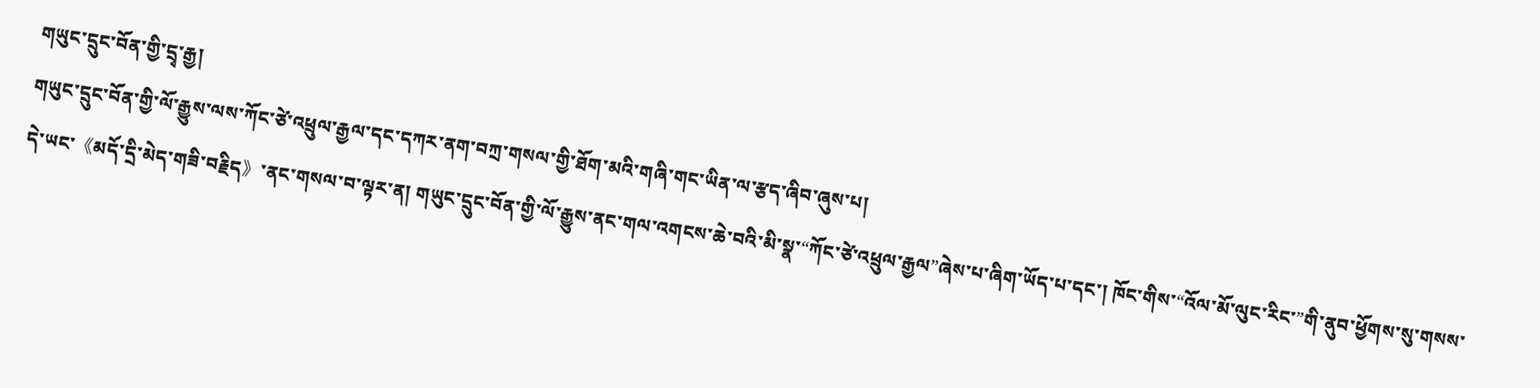གཡུང་དྲུང་བོན་གྱི་དྲྭ་རྒྱ།
གཡུང་དྲུང་བོན་གྱི་ལོ་རྒྱུས་ལས་ཀོང་ཙེ་འཕྲུལ་རྒྱལ་དང་དཀར་ནག་བཀྲ་གསལ་གྱི་ཐོག་མའི་གཞི་གང་ཡིན་ལ་རྩད་ཞིབ་ཞུས་པ།
དེ་ཡང་《མདོ་དྲི་མེད་གཟི་བརྗིད》་ནང་གསལ་བ་ལྟར་ན། གཡུང་དྲུང་བོན་གྱི་ལོ་རྒྱུས་ནང་གལ་འགངས་ཆེ་བའི་མི་སྣ་“ཀོང་ཙེ་འཕྲུལ་རྒྱལ”ཞེས་པ་ཞིག་ཡོད་པ་དང་། ཁོང་གིས་“འོལ་མོ་ལུང་རིང་”གི་ནུབ་ཕྱོགས་སུ་གསས་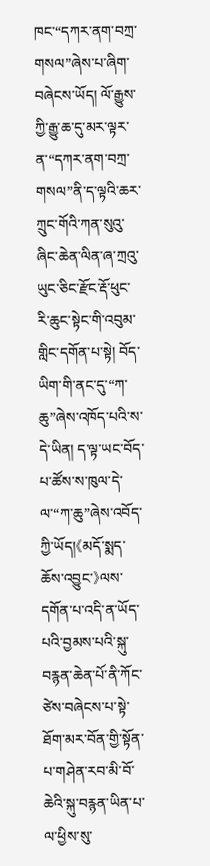ཁང་“དཀར་ནག་བཀྲ་གསལ”ཞེས་པ་ཞིག་བཞེངས་ཡོད། ལོ་རྒྱུས་ཀྱི་རྒྱུ་ཆ་དུ་མར་ལྟར་ན་“དཀར་ནག་བཀྲ་གསལ”ནི་ད་ལྟའི་ཆར་ཀྲུང་གོའི་ཀན་སུའུ་ཞིང་ཆེན་ལིན་ཞ་ཀྲའུ་ཡུང་ཅིང་རྫོང་རྡོ་ཕུང་རི་ཆུང་སྟེང་གི་འབུམ་གླིང་དགོན་པ་སྟེ། བོད་ཡིག་གི་ནང་དུ་“ཀ་ཆུ”ཞེས་འཁོད་པའི་ས་དེ་ཡིན། ད་ལྟ་ཡང་བོད་པ་ཚོས་ས་ཁུལ་དེ་ལ་“ཀ་ཆུ”ཞེས་འབོད་ཀྱི་ཡོད།《མདོ་སྨད་ཆོས་འབྱུང་》ལས་དགོན་པ་འདི་ན་ཡོད་པའི་བྱམས་པའི་སྐུ་བརྙན་ཆེན་པོ་ནི་ཀོང་ཙེས་བཞེངས་པ་སྟེ་ཐོག་མར་བོན་གྱི་སྟོན་པ་གཤེན་རབ་མི་བོ་ཆེའི་སྐུ་བརྙན་ཡིན་པ་ལ་ཕྱིས་སུ་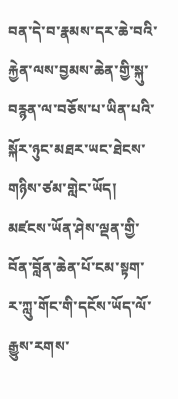བན་དེ་བ་རྣམས་དར་ཆེ་བའི་རྐྱེན་ལས་བྱམས་ཆེན་གྱི་སྐུ་བརྙན་ལ་བཅོས་པ་ཡིན་པའི་སྐོར་ཉུང་མཐར་ཡང་ཐེངས་གཉིས་ཙམ་གླེང་ཡོད།
མཛངས་ཡོན་ཤེས་ལྡན་གྱི་བོན་བློན་ཆེན་པོ་ངམ་སྟག་ར་ཀླུ་གོང་གི་དངོས་ཡོད་ལོ་རྒྱུས་རགས་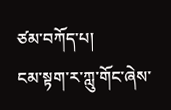ཙམ་བཀོད་པ།
ངམ་སྟག་ར་ཀླུ་གོང་ཞེས་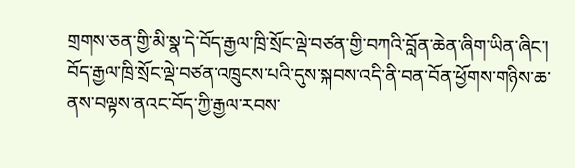གྲགས་ཅན་གྱི་མི་སྣ་དེ་བོད་རྒྱལ་ཁྲི་སྲོང་ལྡེ་བཙན་གྱི་བཀའི་བློན་ཆེན་ཞིག་ཡིན་ཞིང་། བོད་རྒྱལ་ཁྲི་སྲོང་ལྡེ་བཙན་འཁྲུངས་པའི་དུས་སྐབས་འདི་ནི་བན་བོན་ཕྱོགས་གཉིས་ཆ་ནས་བལྟས་ནའང་བོད་ཀྱི་རྒྱལ་རབས་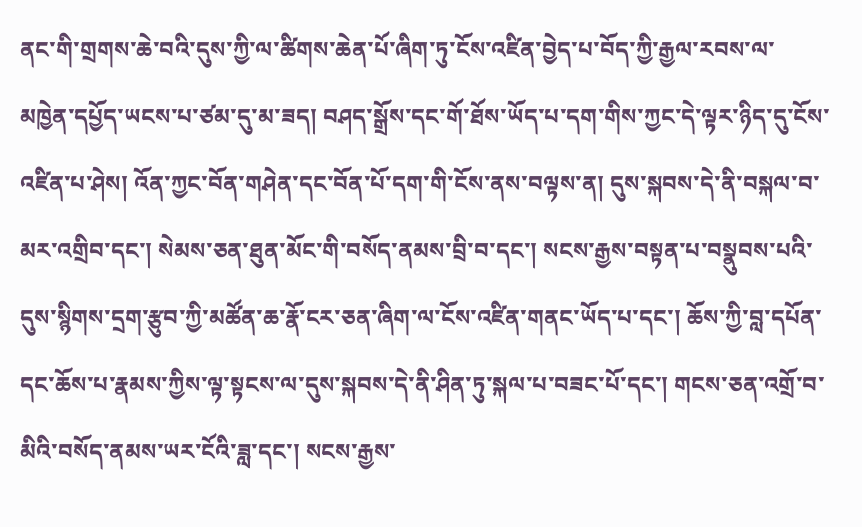ནང་གི་གྲགས་ཆེ་བའི་དུས་ཀྱི་ལ་ཚིགས་ཆེན་པོ་ཞིག་ཏུ་ངོས་འཛིན་བྱེད་པ་བོད་ཀྱི་རྒྱལ་རབས་ལ་མཁྱེན་དཔྱོད་ཡངས་པ་ཙམ་དུ་མ་ཟད། བཤད་སྒྲོས་དང་གོ་ཐོས་ཡོད་པ་དག་གིས་ཀྱང་དེ་ལྟར་ཉིད་དུ་ངོས་འཛིན་པ་ཤེས། འོན་ཀྱང་བོན་གཤེན་དང་བོན་པོ་དག་གི་ངོས་ནས་བལྟས་ན། དུས་སྐབས་དེ་ནི་བསྐལ་བ་མར་འགྲིབ་དང་། སེམས་ཅན་ཐུན་མོང་གི་བསོད་ནམས་བྲི་བ་དང་། སངས་རྒྱས་བསྟན་པ་བསྣུབས་པའི་དུས་སྙིགས་དྲག་རྩུབ་ཀྱི་མཚོན་ཆ་རྣོ་ངར་ཅན་ཞིག་ལ་ངོས་འཛིན་གནང་ཡོད་པ་དང་། ཆོས་ཀྱི་བླ་དཔོན་དང་ཆོས་པ་རྣམས་ཀྱིས་ལྟ་སྟངས་ལ་དུས་སྐབས་དེ་ནི་ཤིན་ཏུ་སྐལ་པ་བཟང་པོ་དང་། གངས་ཅན་འགྲོ་བ་མིའི་བསོད་ནམས་ཡར་ངོའི་ཟླ་དང་། སངས་རྒྱས་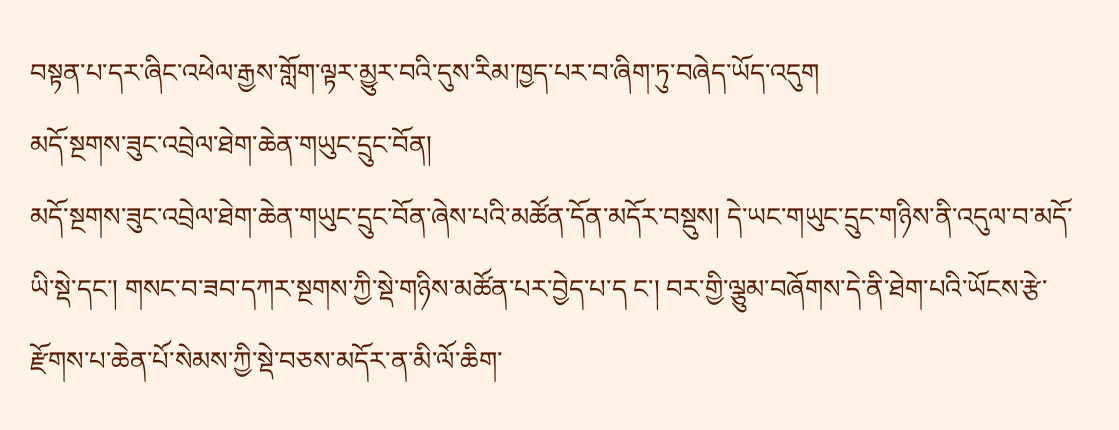བསྟན་པ་དར་ཞིང་འཕེལ་རྒྱས་གློག་ལྟར་མྱུར་བའི་དུས་རིམ་ཁྱད་པར་བ་ཞིག་ཏུ་བཞེད་ཡོད་འདུག
མདོ་སྔགས་ཟུང་འབྲེལ་ཐེག་ཆེན་གཡུང་དྲུང་བོན།
མདོ་སྔགས་ཟུང་འབྲེལ་ཐེག་ཆེན་གཡུང་དྲུང་བོན་ཞེས་པའི་མཚོན་དོན་མདོར་བསྡུས། དེ་ཡང་གཡུང་དྲུང་གཉིས་ནི་འདུལ་བ་མདོ་ཡི་སྡེ་དང་། གསང་བ་ཟབ་དཀར་སྔགས་ཀྱི་སྡེ་གཉིས་མཚོན་པར་བྱེད་པ་ད ང་། བར་གྱི་ལྕུམ་བཞོགས་དེ་ནི་ཐེག་པའི་ཡོངས་རྩེ་རྫོགས་པ་ཆེན་པོ་སེམས་ཀྱི་སྡེ་བཅས་མདོར་ན་མི་ལོ་ཆིག་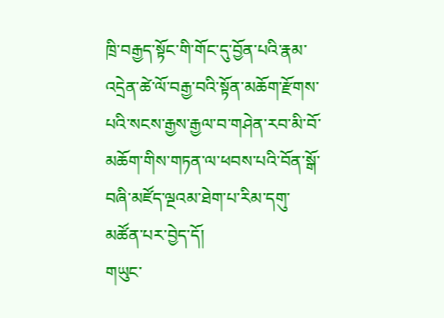ཁྲི་བརྒྱད་སྟོང་གི་གོང་དུ་བྱོན་པའི་རྣམ་འདྲེན་ཚེ་ལོ་བརྒྱ་བའི་སྟོན་མཆོག་རྫོགས་པའི་སངས་རྒྱས་རྒྱལ་བ་གཤེན་རབ་མི་བོ་མཆོག་གིས་གཏན་ལ་ཕབས་པའི་བོན་སྒོ་བཞི་མཛོད་ལྔའམ་ཐེག་པ་རིམ་དགུ་མཚོན་པར་བྱེད་དོ།
གཡུང་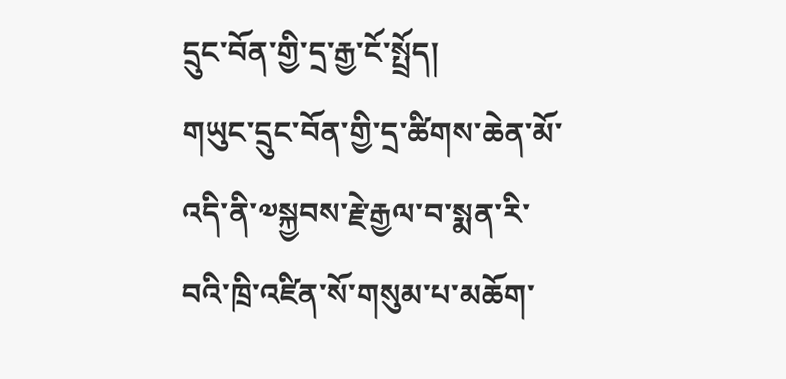དྲུང་བོན་གྱི་དྲ་རྒྱ་ངོ་སྤྲོད།
གཡུང་དྲུང་བོན་གྱི་དྲ་ཚིགས་ཆེན་མོ་འདི་ནི་༧སྐྱབས་རྗེ་རྒྱལ་བ་སྨན་རི་བའི་ཁྲི་འཛིན་སོ་གསུམ་པ་མཆོག་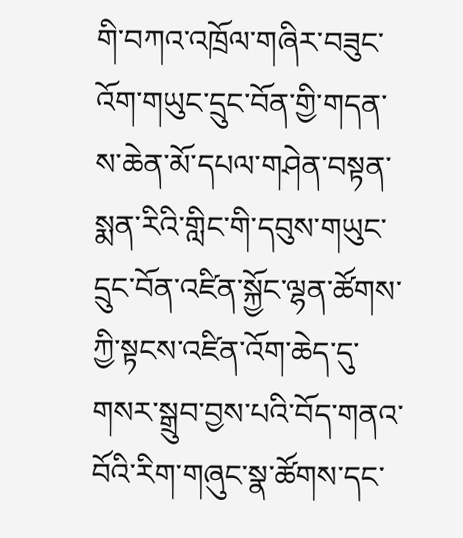གི་བཀའ་འཁྲོལ་གཞིར་བཟུང་འོག་གཡུང་དྲུང་བོན་གྱི་གདན་ས་ཆེན་མོ་དཔལ་གཤེན་བསྟན་སྨན་རིའི་གླིང་གི་དབུས་གཡུང་དྲུང་བོན་འཛིན་སྐྱོང་ལྷན་ཚོགས་ཀྱི་སྟངས་འཛིན་འོག་ཆེད་དུ་གསར་སྒྲུབ་བྱས་པའི་བོད་གནའ་བོའི་རིག་གཞུང་སྣ་ཚོགས་དང་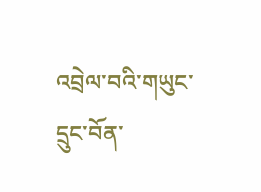འབྲེལ་བའི་གཡུང་དྲུང་བོན་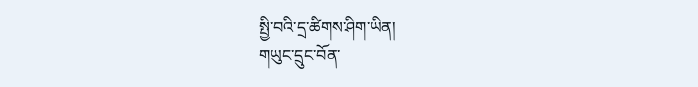སྤྱི་བའི་དྲ་ཚིགས་ཤིག་ཡིན།
གཡུང་དྲུང་བོན་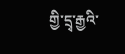གྱི་དྲྭ་རྒྱའི་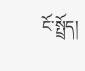ངོ་སྤྲོད།